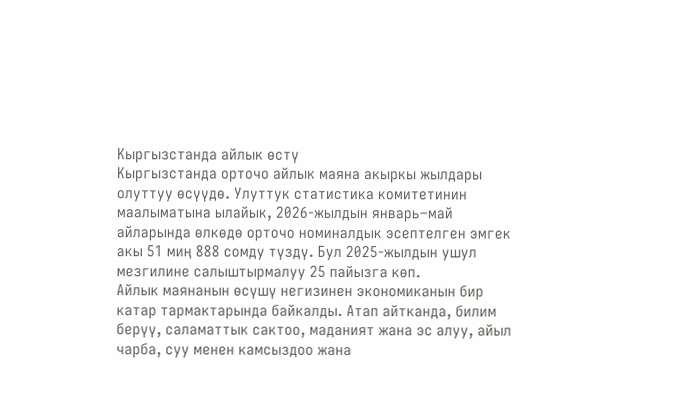Кыргызстанда айлык өстү
Кыргызстанда орточо айлык маяна акыркы жылдары олуттуу өсүүдө. Улуттук статистика комитетинин маалыматына ылайык, 2026-жылдын январь–май айларында өлкөдө орточо номиналдык эсептелген эмгек акы 51 миң 888 сомду түздү. Бул 2025-жылдын ушул мезгилине салыштырмалуу 25 пайызга көп.
Айлык маянанын өсүшү негизинен экономиканын бир катар тармактарында байкалды. Атап айтканда, билим берүү, саламаттык сактоо, маданият жана эс алуу, айыл чарба, суу менен камсыздоо жана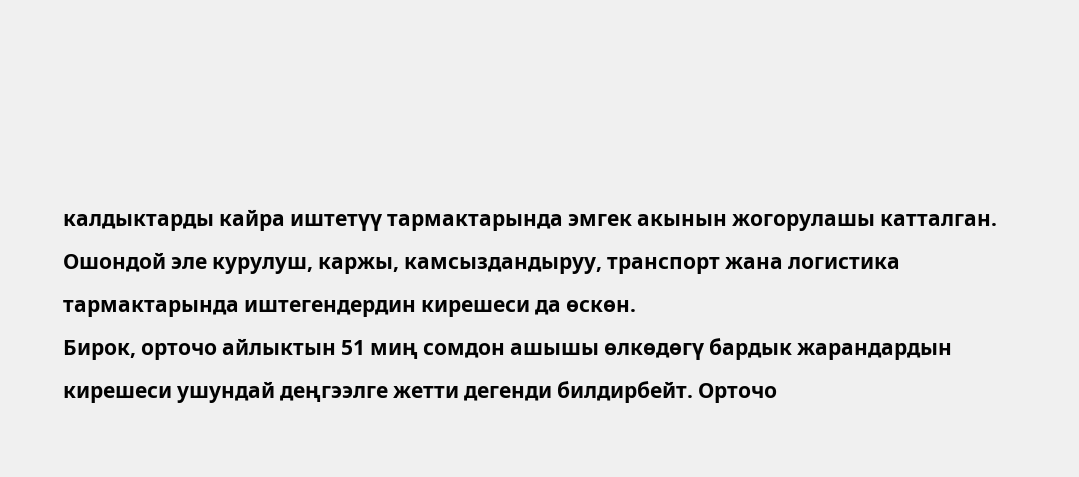калдыктарды кайра иштетүү тармактарында эмгек акынын жогорулашы катталган. Ошондой эле курулуш, каржы, камсыздандыруу, транспорт жана логистика тармактарында иштегендердин кирешеси да өскөн.
Бирок, орточо айлыктын 51 миң сомдон ашышы өлкөдөгү бардык жарандардын кирешеси ушундай деңгээлге жетти дегенди билдирбейт. Орточо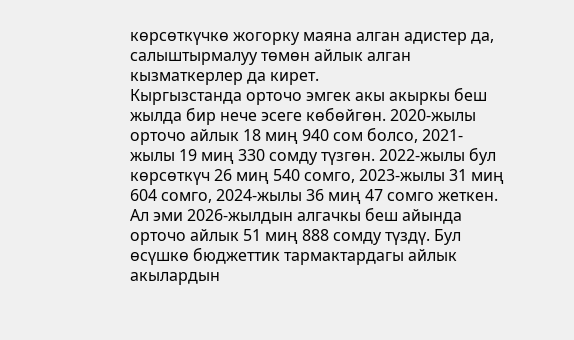көрсөткүчкө жогорку маяна алган адистер да, салыштырмалуу төмөн айлык алган кызматкерлер да кирет.
Кыргызстанда орточо эмгек акы акыркы беш жылда бир нече эсеге көбөйгөн. 2020-жылы орточо айлык 18 миң 940 сом болсо, 2021-жылы 19 миң 330 сомду түзгөн. 2022-жылы бул көрсөткүч 26 миң 540 сомго, 2023-жылы 31 миң 604 сомго, 2024-жылы 36 миң 47 сомго жеткен. Ал эми 2026-жылдын алгачкы беш айында орточо айлык 51 миң 888 сомду түздү. Бул өсүшкө бюджеттик тармактардагы айлык акылардын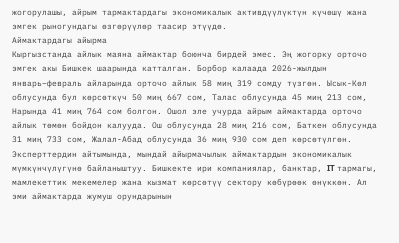жогорулашы, айрым тармактардагы экономикалык активдүүлүктүн күчөшү жана эмгек рыногундагы өзгөрүүлөр таасир этүүдө.
Аймактардагы айырма
Кыргызстанда айлык маяна аймактар боюнча бирдей эмес. Эң жогорку орточо эмгек акы Бишкек шаарында катталган. Борбор калаада 2026-жылдын январь–февраль айларында орточо айлык 58 миң 319 сомду түзгөн. Ысык-Көл облусунда бул көрсөткүч 50 миң 667 сом, Талас облусунда 45 миң 213 сом, Нарында 41 миң 764 сом болгон. Ошол эле учурда айрым аймактарда орточо айлык төмөн бойдон калууда. Ош облусунда 28 миң 216 сом, Баткен облусунда 31 миң 733 сом, Жалал-Абад облусунда 36 миң 930 сом деп көрсөтүлгөн. Эксперттердин айтымында, мындай айырмачылык аймактардын экономикалык мүмкүнчүлүгүнө байланыштуу. Бишкекте ири компаниялар, банктар, IT тармагы, мамлекеттик мекемелер жана кызмат көрсөтүү сектору көбүрөөк өнүккөн. Ал эми аймактарда жумуш орундарынын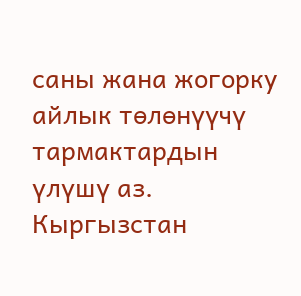саны жана жогорку айлык төлөнүүчү тармактардын үлүшү аз.
Кыргызстан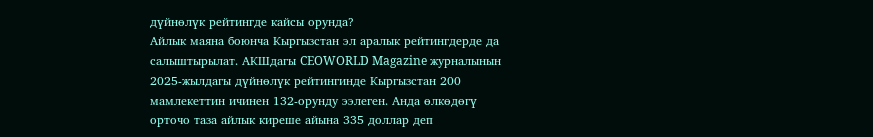дүйнөлүк рейтингде кайсы орунда?
Айлык маяна боюнча Кыргызстан эл аралык рейтингдерде да салыштырылат. АКШдагы CEOWORLD Magazine журналынын 2025-жылдагы дүйнөлүк рейтингинде Кыргызстан 200 мамлекеттин ичинен 132-орунду ээлеген. Анда өлкөдөгү орточо таза айлык киреше айына 335 доллар деп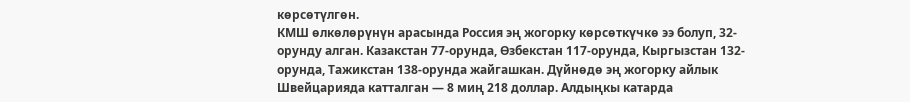көрсөтүлгөн.
КМШ өлкөлөрүнүн арасында Россия эң жогорку көрсөткүчкө ээ болуп, 32-орунду алган. Казакстан 77-орунда, Өзбекстан 117-орунда, Кыргызстан 132-орунда, Тажикстан 138-орунда жайгашкан. Дүйнөдө эң жогорку айлык Швейцарияда катталган — 8 миң 218 доллар. Алдыңкы катарда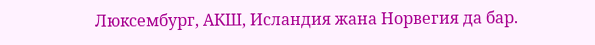Люксембург, АКШ, Исландия жана Норвегия да бар.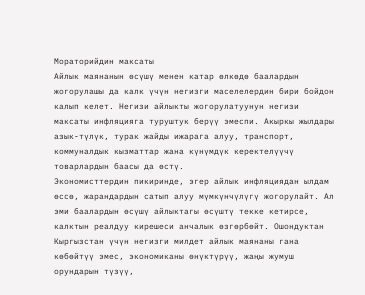Мораторийдин максаты
Айлык маянанын өсүшү менен катар өлкөдө баалардын жогорулашы да калк үчүн негизги маселелердин бири бойдон калып келет. Негизи айлыкты жогорулатуунун негизи максаты инфляцияга туруштук берүү эмеспи. Акыркы жылдары азык-түлүк, турак жайды ижарага алуу, транспорт, коммуналдык кызматтар жана күнүмдүк керектелүүчү товарлардын баасы да өстү.
Экономисттердин пикиринде, эгер айлык инфляциядан ылдам өссө, жарандардын сатып алуу мүмкүнчүлүгү жогорулайт. Ал эми баалардын өсүшү айлыктагы өсүштү текке кетирсе, калктын реалдуу кирешеси анчалык өзгөрбөйт. Ошондуктан Кыргызстан үчүн негизги милдет айлык маянаны гана көбөйтүү эмес, экономиканы өнүктүрүү, жаңы жумуш орундарын түзүү,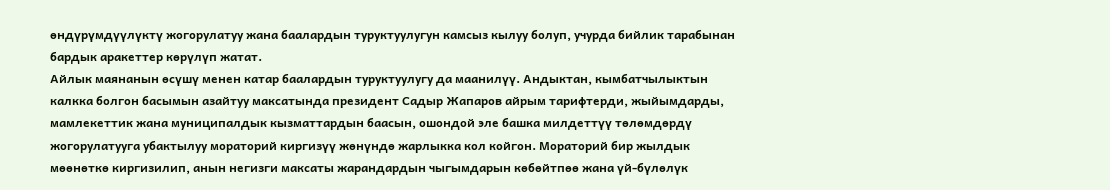өндүрүмдүүлүктү жогорулатуу жана баалардын туруктуулугун камсыз кылуу болуп, учурда бийлик тарабынан бардык аракеттер көрүлүп жатат.
Айлык маянанын өсүшү менен катар баалардын туруктуулугу да маанилүү. Андыктан, кымбатчылыктын калкка болгон басымын азайтуу максатында президент Садыр Жапаров айрым тарифтерди, жыйымдарды, мамлекеттик жана муниципалдык кызматтардын баасын, ошондой эле башка милдеттүү төлөмдөрдү жогорулатууга убактылуу мораторий киргизүү жөнүндө жарлыкка кол койгон. Мораторий бир жылдык мөөнөткө киргизилип, анын негизги максаты жарандардын чыгымдарын көбөйтпөө жана үй-бүлөлүк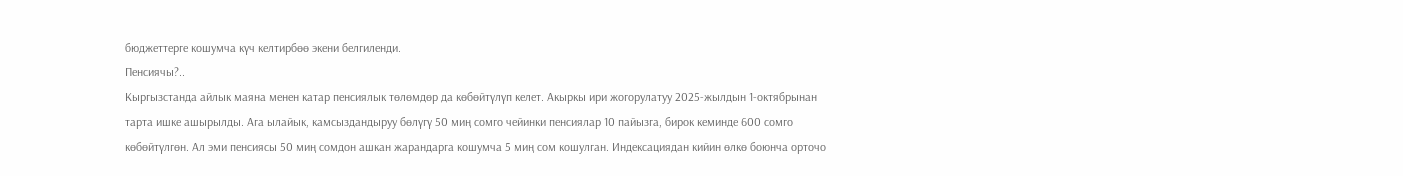бюджеттерге кошумча күч келтирбөө экени белгиленди.
Пенсиячы?..
Кыргызстанда айлык маяна менен катар пенсиялык төлөмдөр да көбөйтүлүп келет. Акыркы ири жогорулатуу 2025-жылдын 1-октябрынан тарта ишке ашырылды. Ага ылайык, камсыздандыруу бөлүгү 50 миң сомго чейинки пенсиялар 10 пайызга, бирок кеминде 600 сомго көбөйтүлгөн. Ал эми пенсиясы 50 миң сомдон ашкан жарандарга кошумча 5 миң сом кошулган. Индексациядан кийин өлкө боюнча орточо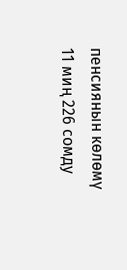пенсиянын көлөмү 11 миң 226 сомду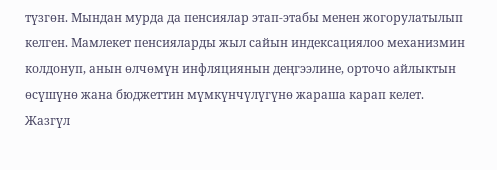түзгөн. Мындан мурда да пенсиялар этап-этабы менен жогорулатылып келген. Мамлекет пенсияларды жыл сайын индексациялоо механизмин колдонуп, анын өлчөмүн инфляциянын деңгээлине, орточо айлыктын өсүшүнө жана бюджеттин мүмкүнчүлүгүнө жараша карап келет.
Жазгүл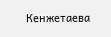Кенжетаева